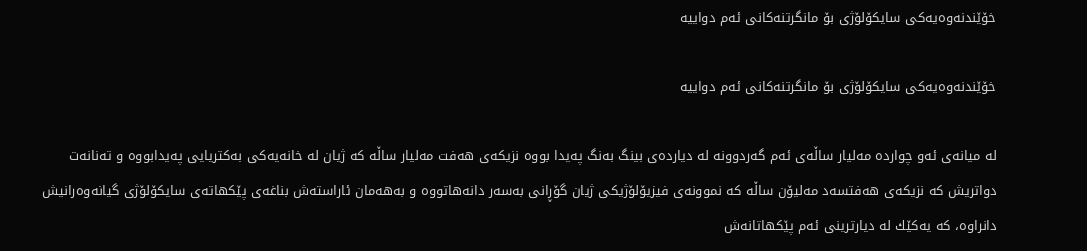خۆێندنه‌وه‌یه‌كى سایكۆلۆژى بۆ مانگرتنه‌كانى ئه‌م دواییه‌

خۆێندنه‌وه‌یه‌كى سایكۆلۆژى بۆ مانگرتنه‌كانى ئه‌م دواییه‌

له‌ میانه‌ى ئه‌و چوارده‌ مه‌لیار ساڵه‌ى ئه‌م گه‌ردوونه‌ له‌ دیارده‌ى بینگ به‌نگ په‌یدا بووه‌ نزیكه‌ى هه‌فت مه‌لیار ساڵه‌ كه‌ ژیان له‌ خانه‌یه‌كى به‌كتریایى په‌یدابووه‌ و ته‌نانه‌ت دواتریش كه‌ نزیكه‌ى هه‌فتسه‌د مه‌لیۆن ساڵه‌ كه‌ نموونه‌ى فیزیۆلۆژیكى ژیان گۆڕانى به‌سه‌ر دانه‌هاتووه‌ و به‌هه‌مان ئاراسته‌ش بناغه‌ى پێكهاته‌ى سایكۆلۆژى گیانه‌وه‌رانیش دانراوه‌، كه‌ یه‌كێك له‌ دیارترینى ئه‌م پێكهاتانه‌ش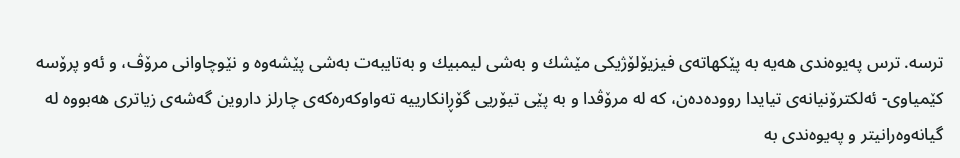ترسه‌. ترس په‌یوه‌ندى هه‌یه‌ به‌ پێكهاته‌ى فیزیۆلۆژیكى مێشك و به‌شى لیمبیك و به‌تایبه‌ت به‌شى پێشه‌وه‌ و نێوچاوانى مرۆڤ، و ئه‌و پرۆسه‌ كێمیاوى- ئه‌لكترۆنیانه‌ى تیایدا رووده‌ده‌ن، كه‌ له‌ مرۆڤدا و به‌ پێى تیۆریى گۆڕانكارییه‌ ته‌واوكه‌ره‌كه‌ى چارلز داروین گه‌شه‌ى زیاترى هه‌بووه‌ له‌ گیانه‌وه‌رانیتر و په‌یوه‌ندى به‌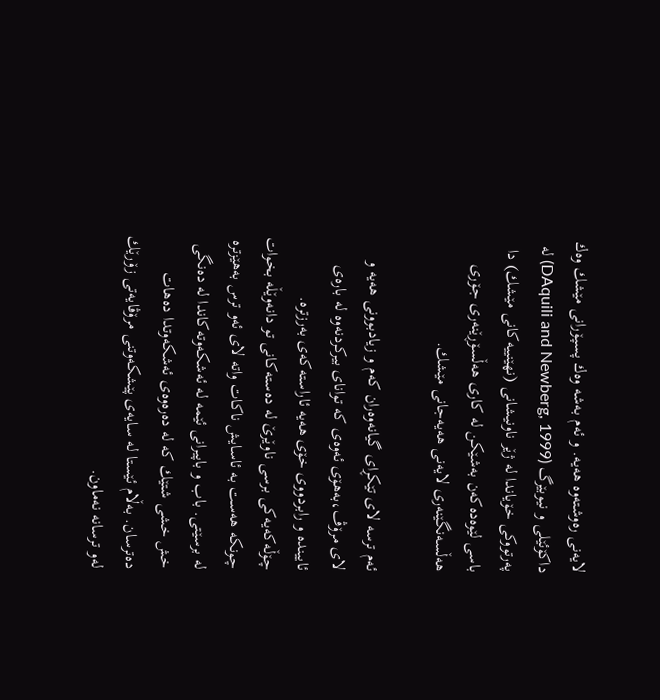لایه‌نى ره‌وشته‌وه‌ هه‌یه‌. و ئه‌م به‌شه‌ وه‌ك پسپۆرانى مێشك وه‌ك داكۆئێلى و نیوبێرگ (DAquili and Newberg, 1999) له‌ په‌رتووكى خۆیاندا له‌ ژێر ناونیشانى (نهێنییه‌كانى مێشك) دا باسى لێوه‌ده‌كه‌ن به‌شێكن له‌ كارى هه‌ڵسۆڕێنه‌رى جۆرى هه‌ڵسه‌نگێنه‌رى لایه‌نى هه‌یه‌جانى مێشك.

ئه‌م ترسه‌ لاى تێكڕاى گیانه‌وه‌ران كه‌م و زیادبوونى هه‌یه‌ و لاى مرۆڤ،به‌هۆى ئه‌وه‌ى كه‌ تواناى بیركردنه‌وه‌ له‌ باره‌ى ئایینده‌ و رابردووى خۆى هه‌یه‌ ئاراسته‌كه‌ى به‌رزتره‌. چۆڵه‌كه‌یه‌كى برسى ناوێرێ له‌ ده‌سته‌كانى تو دانه‌وێڵه‌ بخوات چونكه‌ هه‌ست به‌ ئاسایش ناكات واته‌ لاى ئه‌و ترس به‌هێزتره‌ له‌ برسێتى. باب و باپیرانى ئێمه‌ له‌ ئه‌شكه‌وته‌كاندا له‌ ده‌نگى خش خشى شتێك كه‌ له‌ ده‌ره‌وه‌ى ئه‌شكه‌وتدا ده‌هات ده‌ترسان. به‌ڵام ئێستا له‌ سایه‌ى پێشكه‌وتنى مرۆڤایه‌تى زۆرێك له‌و ترسانه‌ نه‌ماون.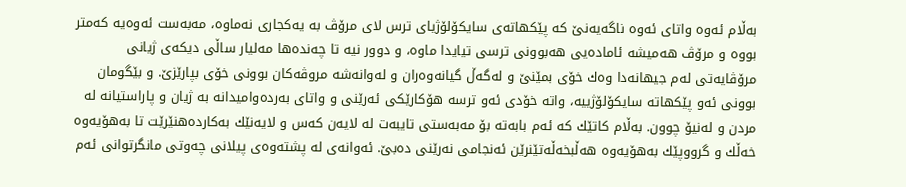به‌ڵام ئه‌وه‌ واتاى ئه‌وه‌ ناگه‌یه‌نێ كه‌ پێكهاته‌ى سایكۆلۆژیاى ترس لاى مرۆڤ به‌ یه‌كجارى نه‌ماوه‌، مه‌به‌ست ئه‌وه‌یه‌ كه‌متر بووه‌ و مرۆڤ هه‌میشه‌ ئاماده‌یى هه‌بوونى ترسى تیایدا ماوه‌، و دوور نیه‌ تا چه‌نده‌ها مه‌لیار ساڵى دیكه‌ى ژیانى مرۆڤایه‌تى له‌م جیهانه‌دا وه‌ك خۆى بمێنێ و له‌گه‌ڵ گیانه‌وه‌ران و له‌وانه‌شه‌ مروڤه‌كان بوونى خۆى بپارێزێ. و بێگومان بوونى ئه‌و پێكهاته‌ سایكۆلۆژییه‌، واته‌ خۆدى ئه‌و ترسه‌ هۆكارێكى ئه‌رێنى و واتاى به‌رده‌وامیدانه‌ به‌ ژیان و پاراستیانه‌ له‌ مردن و له‌نیۆ چوون. به‌ڵام كاتێك كه‌ ئه‌م بابه‌ته‌ بۆ مه‌به‌ستى تایبه‌ت له‌ لایه‌ن كه‌س و لایه‌نێك به‌كارده‌هنێرێت تا به‌هۆیه‌وه‌ خه‌ڵك و گرووپێك به‌هۆیه‌وه‌ هه‌ڵبخه‌ڵه‌تێنرێن ئه‌نجامى نه‌رێنى ده‌بێ. ئه‌وانه‌ى له‌ پشته‌وه‌ى پیلانى چه‌وتى مانگرتوانى ئه‌م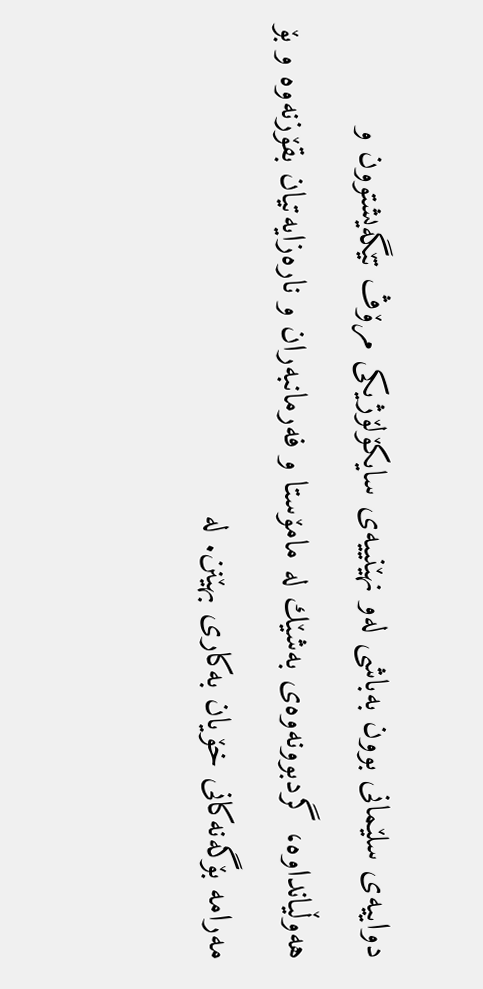دواییه‌ى سلێمانى بوون به‌باشى له‌و نهێنییه‌ى سایكۆلۆژیكى مرۆڤ تێگه‌یشتوون و هه‌وڵیانداوه‌، گردبوونه‌وه‌ى به‌شێك له‌ مامۆستا و فه‌رمانبه‌ران و ناره‌زایه‌تیان بقۆزنه‌وه‌ و بۆ مه‌رامه‌ بۆگه‌نه‌كانى خۆیان به‌كارى بهێنن. له‌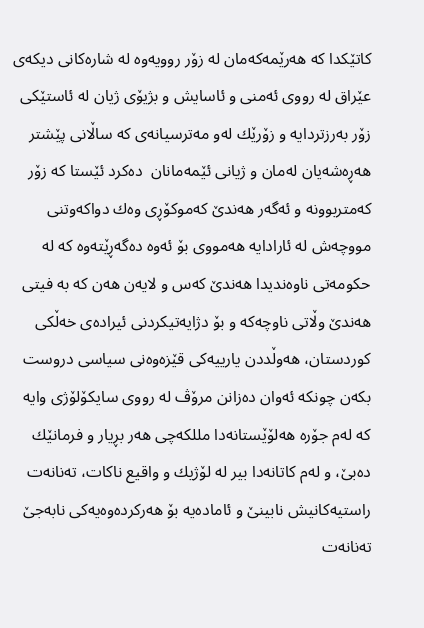كاتێكدا كه‌ هه‌رێمه‌كه‌مان له‌ زۆر روویه‌وه‌ له‌ شاره‌كانى دیكه‌ى عێراق له‌ رووى ئه‌منى و ئاسایش و بژیۆى ژیان له‌ ئاستێكى زۆر به‌رزتردایه‌ و زۆرێك له‌و مه‌ترسیانه‌ى كه‌ ساڵانى پێشتر هه‌ڕه‌شه‌یان له‌مان و ژیانى ئێمه‌مانان  ده‌كرد ئێستا كه‌ زۆر كه‌متربوونه‌ و ئه‌گه‌ر هه‌ندێ كه‌موكۆڕى وه‌ك دواكه‌وتنى مووچه‌ش له‌ ئارادایه‌ هه‌مووى بۆ ئه‌وه‌ ده‌گه‌ڕێته‌وه‌ كه‌ له‌ حكومه‌تى ناوه‌ندیدا هه‌ندێ كه‌س و لایه‌ن هه‌ن كه‌ به‌ فیتى هه‌ندێ وڵاتى ناوچه‌كه‌ و بۆ دژایه‌تیكردنى ئیراده‌ى خه‌ڵكى كوردستان، هه‌وڵددن یارییه‌كى قێزه‌وه‌نى سیاسى دروست بكه‌ن چونكه‌ ئه‌وان ده‌زانن مرۆڤ له‌ رووى سایكۆلۆژى وایه‌ كه‌ له‌م جۆره‌ هه‌لۆێستانه‌دا مللكه‌چى هه‌ر بڕیار و فرمانێك ده‌بێ، و له‌م كاتانه‌دا بیر له‌ لۆژیك و واقیع ناكات، ته‌نانه‌ت راستیه‌كانیش نابینێ و ئاماده‌یه‌ بۆ هه‌ركرده‌وه‌یه‌كى نابه‌جێ ته‌نانه‌ت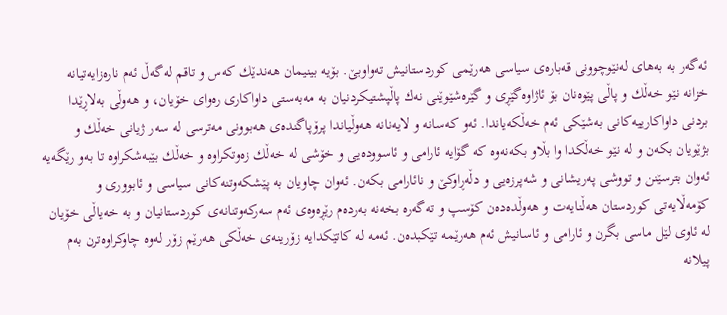ئه‌گه‌ر به‌ به‌هاى له‌نێوچوونى قه‌باره‌ى سیاسى هه‌رێمى كوردستانیش ته‌واوبێ. بۆیه‌ بینیمان هه‌ندێك كه‌س و تاقم له‌گه‌ڵ ئه‌م ناره‌زایه‌تیانه‌ خزانه‌ نێو خه‌ڵك و پاڵى پێوه‌نان بۆ ئاژاوه‌گێڕى و گێره‌شێوێنى نه‌ك پاڵپشتیكردنیان به‌ مه‌به‌ستى داواكارى ره‌واى خۆیان، و هه‌وڵى به‌لاڕێدا بردنى داواكارییه‌كانى به‌شێكى ئه‌م خه‌ڵكه‌یاندا. ئه‌و كه‌سانه‌ و لایه‌نانه‌ هه‌وڵیاندا پرۆپاگنده‌ى هه‌بوونى مه‌ترسى له‌ سه‌ر ژیانى خه‌ڵك و بژێویان بكه‌ن و له‌ نێو خه‌ڵكدا وا بڵاو بكه‌نه‌وه‌ كه‌ گۆایه‌ ئارامى و ئاسووده‌یى و خۆشى له‌ خه‌ڵك زه‌وتكراوه‌ و خه‌ڵك بێبه‌شكراوه‌ تا به‌و رێگه‌یه‌ ئه‌وان بترسێنن و تووشى په‌ریشانى و شه‌پرزه‌یى و دڵه‌ڕاوكێ و نائارامى بكه‌ن. ئه‌وان چاویان به‌ پێشكه‌وتنه‌كانى سیاسى و ئابوورى و كۆمه‌ڵایه‌تى كوردستان هه‌ڵنایه‌ت و هه‌وڵده‌ده‌ن كۆسپ و ته‌گه‌ره‌ بخه‌نه‌ به‌رده‌م رێڕه‌وه‌ى ئه‌م سه‌ركه‌وتنانه‌ى كوردستانیان و به‌ خه‌یاڵى خۆیان له‌ ئاوى لێل ماسى بگرن و ئارامى و ئاسانیش ئه‌م هه‌رێمه‌ تێكبده‌ن. ئه‌مه‌ له‌ كاتێكدایه‌ زۆرینه‌ى خه‌ڵكى هه‌رێم زۆر له‌وه‌ چاوكراوه‌ترن به‌م پیلانه‌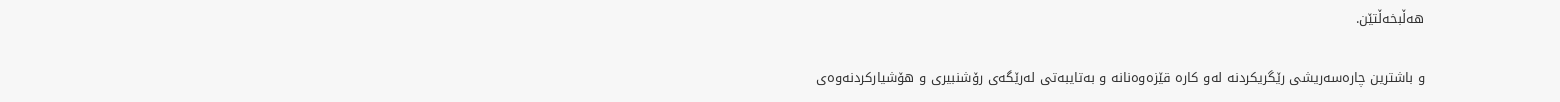هه‌ڵبخه‌ڵتێن.

و باشترین چاره‌سه‌ریشى رێگریكردنه‌ له‌و كاره‌ قێزه‌وه‌نانه‌ و به‌تایبه‌تى له‌رێگه‌ى رۆشنبیرى و هۆشیاركردنه‌وه‌ى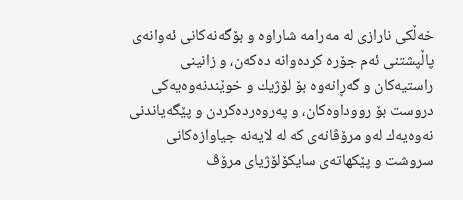خه‌ڵكى نارازى له‌ مه‌رامه‌ شاراوه‌ و بۆگه‌نه‌كانى ئه‌وانه‌ى پاڵپشتنى ئه‌م جۆره‌ كرده‌وانه‌ ده‌كه‌ن، و زانینى راستیه‌كان و گه‌ڕانه‌وه‌ بۆ لۆژیك و خوێندنه‌وه‌یه‌كى دروست بۆ رووداوه‌كان، و په‌روه‌رده‌كردن و پێگه‌یاندنى نه‌وه‌یه‌ك له‌و مرۆڤانه‌ى كه‌ له‌ لایه‌نه‌ جیاوازه‌كانى سروشت و پێكهاته‌ى سایكۆلۆژیاى مرۆڤ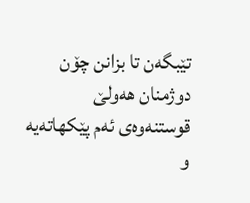تێبگه‌ن تا بزانن چۆن دوژمنان هه‌ولێ قوستنه‌وه‌ى ئه‌م پێكهاته‌یه‌ و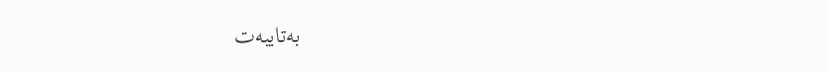به‌تایبه‌ت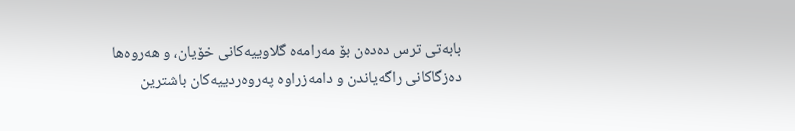بابه‌تى ترس ده‌ده‌ن بۆ مه‌رامه‌ه‌ گلاوییه‌كانى خۆیان، و هه‌روه‌ها ده‌زگاكانى راگه‌یاندن و دامه‌زراوه‌ په‌روه‌ردییه‌كان باشترین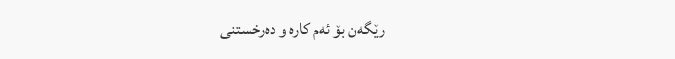رێگه‌ن بۆ ئه‌م كاره‌ و ده‌رخستنى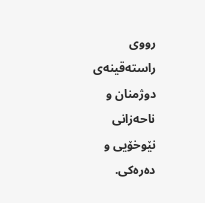رووى راسته‌قینه‌ى دوژمنان و ناحه‌زانى نێوخۆیى و ده‌ره‌كى.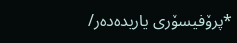*پرۆفیسۆرى یاریده‌ده‌ر/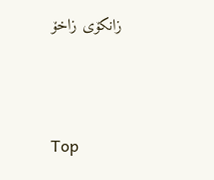زانكۆى زاخۆ



Top